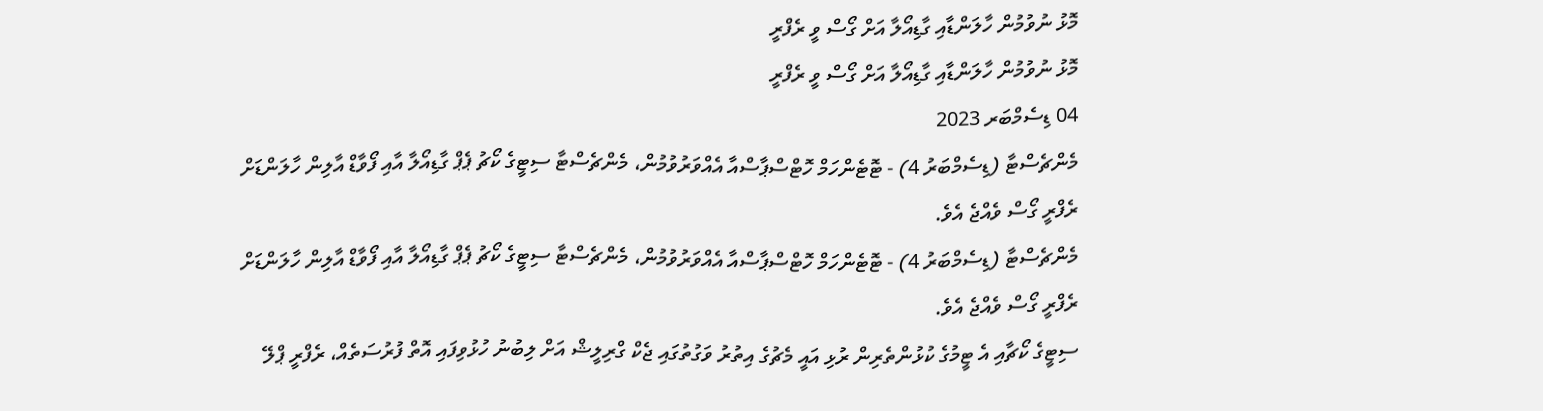މޮޅު ނުވުމުން ހާލަންޑާއި ގާޑިއޯލާ އަށް ގޯސް ވީ ރެފްރީ
މޮޅު ނުވުމުން ހާލަންޑާއި ގާޑިއޯލާ އަށް ގޯސް ވީ ރެފްރީ
04 ޑިސެމްބަރ 2023
މެންޗެސްޓާ (ޑިސެމްބަރު 4) - ޓޮޓެންހަމް ހޮޓްސްޕާސްއާ އެއްވަރުވުމުން، މެންޗެސްޓާ ސިޓީގެ ކޯޗު ޕެޕް ގާޑިއޯލާ އާއި ފޯވާޑް އާލިން ހާލަންޑަށް ރެފްރީ ގޯސް ވެއްޖެ އެވެ.
މެންޗެސްޓާ (ޑިސެމްބަރު 4) - ޓޮޓެންހަމް ހޮޓްސްޕާސްއާ އެއްވަރުވުމުން، މެންޗެސްޓާ ސިޓީގެ ކޯޗު ޕެޕް ގާޑިއޯލާ އާއި ފޯވާޑް އާލިން ހާލަންޑަށް ރެފްރީ ގޯސް ވެއްޖެ އެވެ.
ސިޓީގެ ކޯޗާއި އެ ޓީމުގެ ކުޅުންތެރިން ރުޅި އައީ މެޗުގެ އިތުރު ވަގުތުގައި ޖެކް ގްރިލީޝް އަށް ލިބުނު ހުޅުވިފައި އޮތް ފުރުސަތެއް، ރެފްރީ ޕްލޭ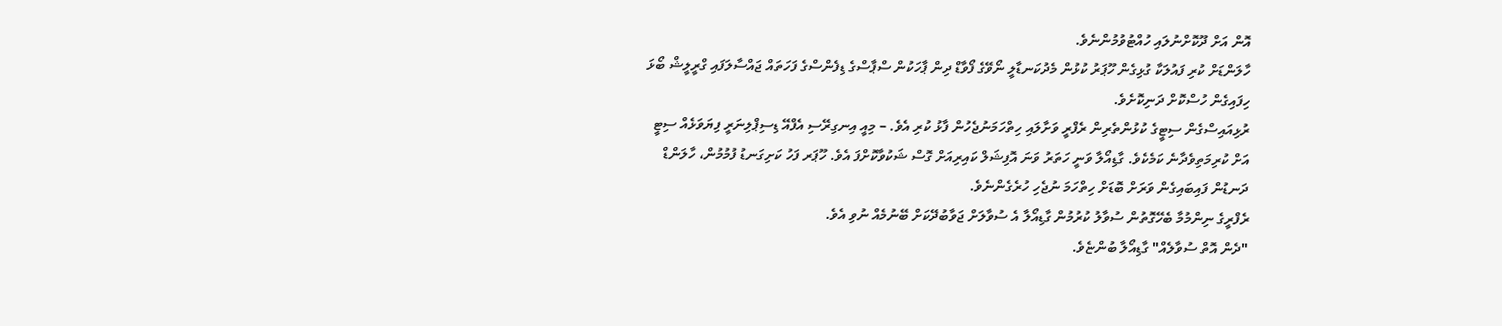އޮން އަށް ދޫކޮށްނުލައި ހުއްޓުވުމުންނެވެ.
ހާލަންޑަށް ކުރި ފައުލަކާ ގުޅިގެން ހޫޕަރު ކުޅުން މެދުކަނޑާލީ ނޯވޭގެ ފޯވާޑް ދިން ޕާހަކުން ސްޕާސްގެ ޑިފެންސްގެ ފަހަތައް ޖައްސާލަފައި ގްރީލީޝް ބޯޅަ ހިފައިގެން ހުސްކޮށް ދަނިކޮށެވެ.
ރުޅިއައިސްގެން ސިޓީގެ ކުޅުންތެރިން ރެފްރީ ވަށާލައި ހިތްހަމަނުޖެހުން ފާޅު ކުރި އެވެ. – މިއީ އިނގިރޭސި އެފްއޭ ޑިސިޕްލިނަރީ ފިޔަވަޅެއް ސިޓީ އަށް ކުރިމަތިވެދާނެ ކަމެކެވެ. ގާޑިއޯލާ ވަނީ ހަތަރު ވަނަ އޮފިޝަލް ކައިރިއަށް ގޮސް ޝަކުވާކޮށްފަ އެވެ. ހޫޕަރ ފަހު ކަށިގަނޑު ފުމުމުން، ހާލަންޑް ދަނޑުން ފައިބައިގެން ވަރަށް ބޮޑަށް ހިތްހަމަ ނުޖެހި ހުރެގެންނެވެ.
ރެފްރީގެ ނިންމުމާ ބެހޭގޮތުން ސުވާލު ކުރުމުން ގާޑިއޯލާ އެ ސުވާލަށް ޖަވާބުދޭކަށް ބޭނުމެއް ނުވި އެވެ.
"ދެން އޮތް ސުވާލެއް" ގާޑިއޯލާ ބުންޏެވެ.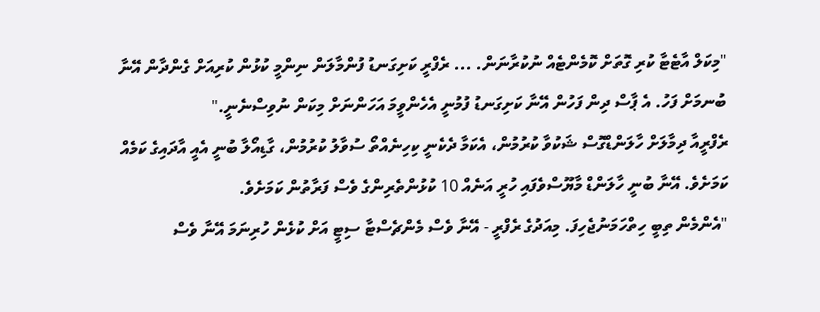"މިކަލް އާޓެޓާ ކުރި ގޮތަށް ކޮމެންޓެއް ނުކުރާނަން. ... ރެފްރީ ކަށިގަނޑު ފުންމާލަން ނިންމީ ކުޅުން ކުރިއަށް ގެންދާން އޭނާ ބުނމަށް ފަހު. އެ ޕާސް ދިން ފަހުން އޭނާ ކަށިގަނޑު ފުމުނީ އެހެންވީމަ އަހަންނަށް މިކަން ނުވިސްނެނީ."
ރެފްރީއާ ދިމާލަށް ހާލަންޑްގޮސް ޝަކުވާ ކުރުމުން، އެކަމާ ދެކެނީ ކިހިނެއްތޯ ސުވާލު ކުރުމުން، ގާޑިއޯލާ ބުނީ އެއީ އާދައިގެ ކަމެއް ކަމަށެވެ. އޭނާ ބުނީ ހާލަންޑް މާޔޫސްވެފައި ހުރީ އަނެއް 10 ކުޅުންތެރިންގެ ވެސް ފަރާތުން ކަމަށެވެ.
"އެންމެން ތިބީ ހިތްހަމަނުޖެހިފަ. މިއަދުގެ ރެފްރީ - އޭނާ ވެސް މެންޗެސްޓާ ސިޓީ އަށް ކުޅެން ހުރިނަމަ އޭނާ ވެސް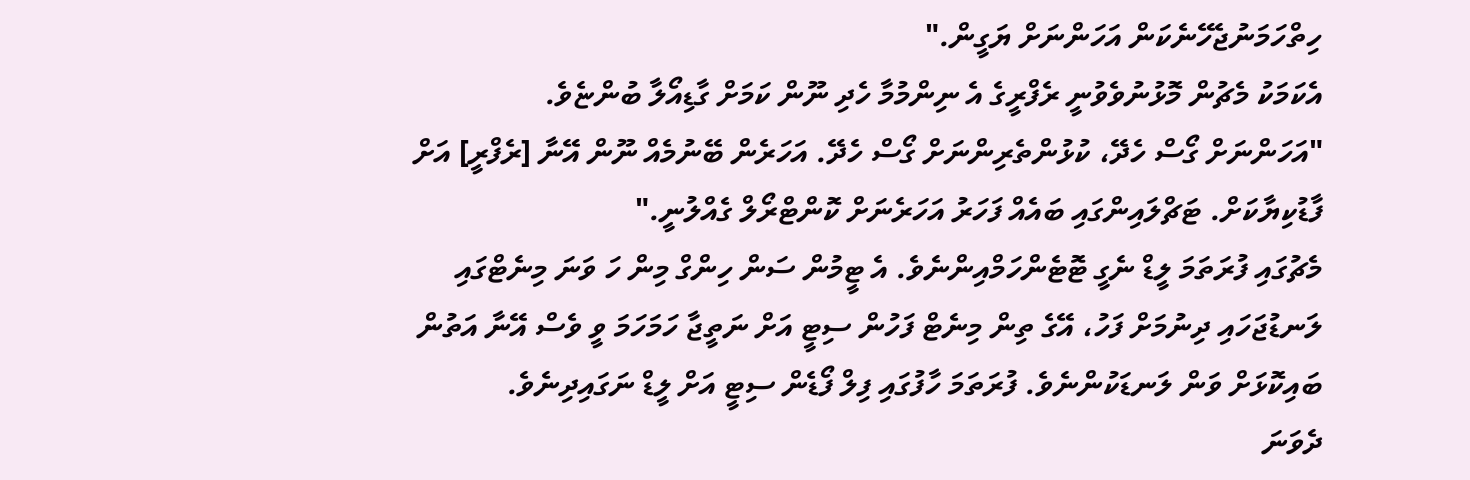ހިތްހަމަނުޖެހޭނެކަން އަހަންނަށް ޔަގީން."
އެކަމަކު މެޗުން މޮޅުނުވެވުނީ ރެފްރީގެ އެ ނިންމުމާ ހެދި ނޫން ކަމަށް ގާޑިއޯލާ ބުންޏެވެ.
"އަހަންނަށް ގޯސް ހެދޭ، ކުޅުންތެރިންނަށް ގޯސް ހެދޭ. އަހަރެން ބޭނުމެއް ނޫން އޭނާ [ރެފްރީ] އަށް ފާޑުކިޔާކަށް. ޓަޗްލައިންގައި ބައެއް ފަހަރު އަހަރެނަށް ކޮންޓްރޯލް ގެއްލުނީ."
މެޗުގައި ފުރަތަމަ ލީޑް ނެގީ ޓޮޓެންހަމްއިންނެވެ. އެ ޓީމުން ސަން ހިންގް މިން ހަ ވަނަ މިނެޓްގައި ލަނޑުޖަހައި ދިނުމަށް ފަހު، އޭގެ ތިން މިނެޓް ފަހުން ސިޓީ އަށް ނަތީޖާ ހަމަހަމަ ވީ ވެސް އޭނާ އަތުން ބައިކޮޅަށް ވަން ލަނޑަކުންނެވެ. ފުރަތަމަ ހާފުގައި ފިލް ފޯޑެން ސިޓީ އަށް ލީޑް ނަގައިދިނެވެ.
ދެވަނަ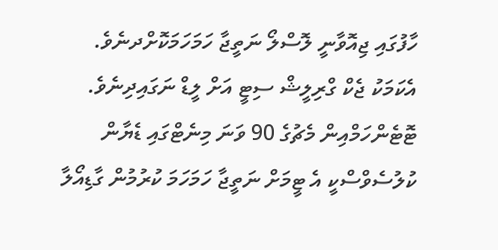ހާފުގައި ޖިއޮވާނީ ލޮސްލޯ ނަތީޖާ ހަމަހަމަކޮށްދނެވެ. އެކަމަކު ޖެކް ގްރިލީޝް ސިޓީ އަށް ލީޑް ނަގައިދިނެވެ. ޓޮޓެންހަމްއިން މެޗުގެ 90 ވަނަ މިނެޓްގައި ޑެޔާން ކުލުސެވްސްކީ އެ ޓީމަށް ނަތީޖާ ހަމަހަމަ ކުރުމުން ގާޑިއޯލާ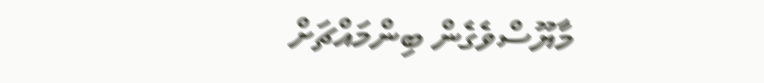މާޔޫސްވެގެން ބިންމައްޗަށް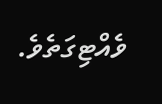ވެއްޓިގަތެވެ.